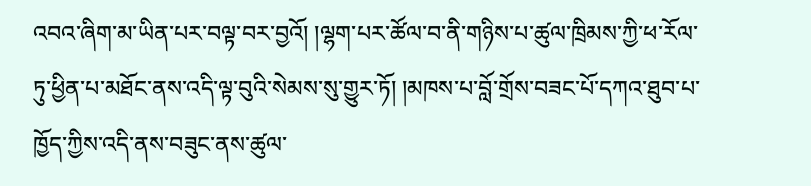འབའ་ཞིག་མ་ཡིན་པར་བལྟ་བར་བྱའོ། །ལྷག་པར་ཚོལ་བ་ནི་གཉིས་པ་ཚུལ་ཁྲིམས་ཀྱི་ཕ་རོལ་ཏུ་ཕྱིན་པ་མཐོང་ནས་འདི་ལྟ་བུའི་སེམས་སུ་གྱུར་ཏོ། །མཁས་པ་བློ་གྲོས་བཟང་པོ་དཀའ་ཐུབ་པ་ཁྱོད་ཀྱིས་འདི་ནས་བཟུང་ནས་ཚུལ་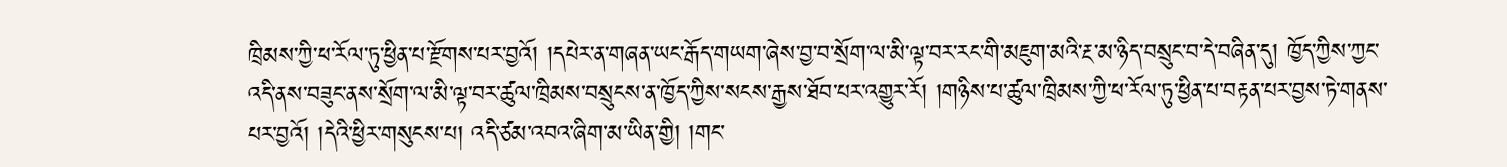ཁྲིམས་ཀྱི་ཕ་རོལ་ཏུ་ཕྱིན་པ་རྫོགས་པར་བྱའོ། །དཔེར་ན་གཞན་ཡང་རྒོད་གཡག་ཞེས་བྱ་བ་སྲོག་ལ་མི་ལྟ་བར་རང་གི་མཇུག་མའི་རྔ་མ་ཉིད་བསྲུང་བ་དེ་བཞིན་དུ། ཁྱོད་ཀྱིས་ཀྱང་འདི་ནས་བཟུང་ནས་སྲོག་ལ་མི་ལྟ་བར་ཚུལ་ཁྲིམས་བསྲུངས་ན་ཁྱོད་ཀྱིས་སངས་རྒྱས་ཐོབ་པར་འགྱུར་རོ། །གཉིས་པ་ཚུལ་ཁྲིམས་ཀྱི་ཕ་རོལ་ཏུ་ཕྱིན་པ་བརྟན་པར་བྱས་ཏེ་གནས་པར་བྱའོ། །དེའི་ཕྱིར་གསུངས་པ། འདི་ཙམ་འབའ་ཞིག་མ་ཡིན་གྱི། །གང་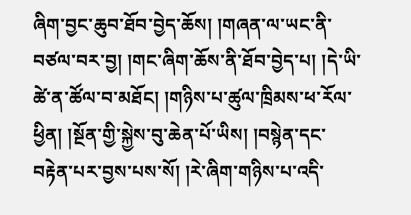ཞིག་བྱང་ཆུབ་ཐོབ་བྱེད་ཆོས། །གཞན་ལ་ཡང་ནི་བཙལ་བར་བྱ། །གང་ཞིག་ཆོས་ནི་ཐོབ་བྱེད་པ། །དེ་ཡི་ཚེ་ན་ཚོལ་བ་མཐོང། །གཉིས་པ་ཚུལ་ཁྲིམས་ཕ་རོལ་ཕྱིན། །སྔོན་གྱི་སྐྱེས་བུ་ཆེན་པོ་ཡིས། །བསྙེན་དང་བརྟེན་པར་བྱས་པས་སོ། །རེ་ཞིག་གཉིས་པ་འདི་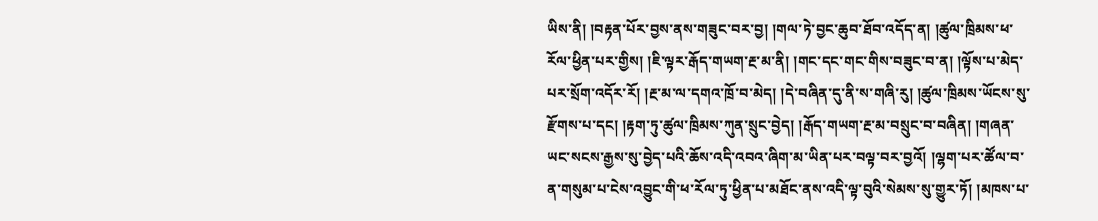ཡིས་ནི། །བརྟན་པོར་བྱས་ནས་གཟུང་བར་བྱ། །གལ་ཏེ་བྱང་ཆུབ་ཐོབ་འདོད་ན། །ཚུལ་ཁྲིམས་ཕ་རོལ་ཕྱིན་པར་གྱིས། །ཇི་ལྟར་རྒོད་གཡག་རྔ་མ་ནི། །གང་དང་གང་གིས་བཟུང་བ་ན། །ལྟོས་པ་མེད་པར་སྲོག་འདོར་རོ། །རྔ་མ་ལ་དགའ་ཁྲོ་བ་མེད། །དེ་བཞིན་དུ་ནི་ས་གཞི་རུ། །ཚུལ་ཁྲིམས་ཡོངས་སུ་རྫོགས་པ་དང། །རྟག་ཏུ་ཚུལ་ཁྲིམས་ཀུན་སྲུང་བྱེད། །རྒོད་གཡག་རྔ་མ་བསྲུང་བ་བཞིན། །གཞན་ཡང་སངས་རྒྱས་སུ་བྱེད་པའི་ཆོས་འདི་འབའ་ཞིག་མ་ཡིན་པར་བལྟ་བར་བྱའོ། །ལྷག་པར་ཚོལ་བ་ན་གསུམ་པ་ངེས་འབྱུང་གི་ཕ་རོལ་ཏུ་ཕྱིན་པ་མཐོང་ནས་འདི་ལྟ་བུའི་སེམས་སུ་གྱུར་ཏོ། །མཁས་པ་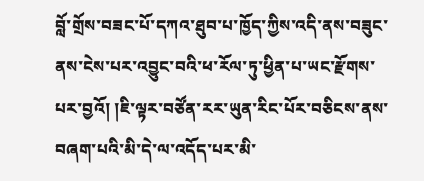བློ་གྲོས་བཟང་པོ་དཀའ་ཐུབ་པ་ཁྱོད་ཀྱིས་འདི་ནས་བཟུང་ནས་ངེས་པར་འབྱུང་བའི་ཕ་རོལ་ཏུ་ཕྱིན་པ་ཡང་རྫོགས་པར་བྱའོ། །ཇི་ལྟར་བཙོན་རར་ཡུན་རིང་པོར་བཅིངས་ནས་བཞག་པའི་མི་དེ་ལ་འདོད་པར་མི་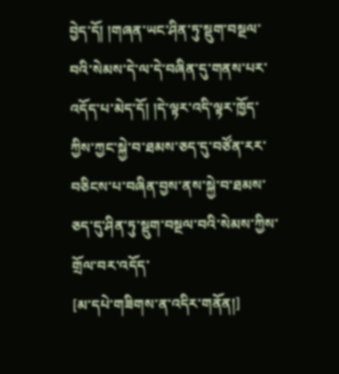བྱེད་དོ། །གཞན་ཡང་ཤིན་ཏུ་སྡུག་བསྔལ་བའི་སེམས་དེ་ལ་དེ་བཞིན་དུ་གནས་པར་འདོད་པ་མེད་དོ། །དེ་ལྟར་འདི་ལྟར་ཁྱོད་ཀྱིས་ཀྱང་སྐྱེ་བ་ཐམས་ཅད་དུ་བཙོན་རར་བཅིངས་པ་བཞིན་བྱས་ནས་སྐྱེ་བ་ཐམས་ཅད་དུ་ཤིན་ཏུ་སྡུག་བསྔལ་བའི་སེམས་ཀྱིས་གྲོལ་བར་འདོད་
[མ་དཔེ་གཟིགས་ན་འདིར་གནོན།]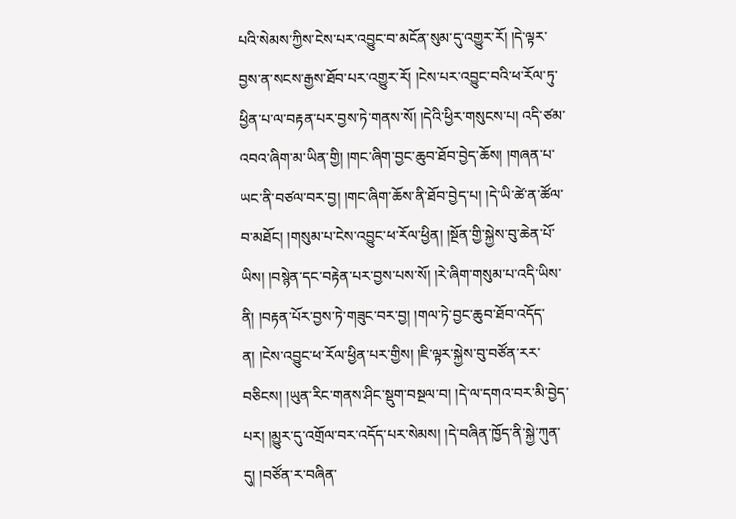པའི་སེམས་ཀྱིས་ངེས་པར་འབྱུང་བ་མངོན་སུམ་དུ་འགྱུར་རོ། །དེ་ལྟར་བྱས་ན་སངས་རྒྱས་ཐོབ་པར་འགྱུར་རོ། །ངེས་པར་འབྱུང་བའི་ཕ་རོལ་ཏུ་ཕྱིན་པ་ལ་བརྟན་པར་བྱས་ཏེ་གནས་སོ། །དེའི་ཕྱིར་གསུངས་པ། འདི་ཙམ་འབའ་ཞིག་མ་ཡིན་གྱི། །གང་ཞིག་བྱང་ཆུབ་ཐོབ་བྱེད་ཆོས། །གཞན་པ་ཡང་ནི་བཙལ་བར་བྱ། །གང་ཞིག་ཆོས་ནི་ཐོབ་བྱེད་པ། །དེ་ཡི་ཚེ་ན་ཚོལ་བ་མཐོང། །གསུམ་པ་ངེས་འབྱུང་ཕ་རོལ་ཕྱིན། །སྔོན་གྱི་སྐྱེས་བུ་ཆེན་པོ་ཡིས། །བསྙེན་དང་བརྟེན་པར་བྱས་པས་སོ། །རེ་ཞིག་གསུམ་པ་འདི་ཡིས་ནི། །བརྟན་པོར་བྱས་ཏེ་གཟུང་བར་བྱ། །གལ་ཏེ་བྱང་ཆུབ་ཐོབ་འདོད་ན། །ངེས་འབྱུང་ཕ་རོལ་ཕྱིན་པར་གྱིས། །ཇི་ལྟར་སྐྱེས་བུ་བཙོན་རར་བཅིངས། །ཡུན་རིང་གནས་ཤིང་སྡུག་བསྔལ་བ། །དེ་ལ་དགའ་བར་མི་བྱེད་པར། །མྱུར་དུ་འགྲོལ་བར་འདོད་པར་སེམས། །དེ་བཞིན་ཁྱོད་ནི་སྐྱེ་ཀུན་དུ། །བཙོན་ར་བཞིན་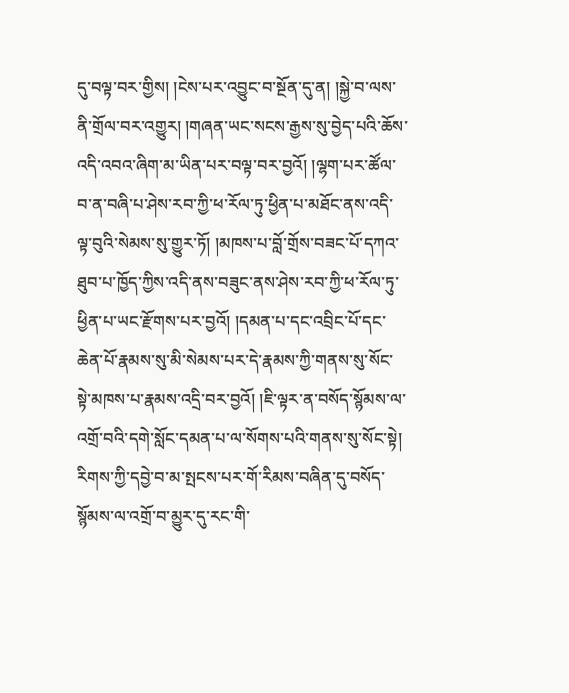དུ་བལྟ་བར་གྱིས། །ངེས་པར་འབྱུང་བ་སྔོན་དུ་ན། །སྐྱེ་བ་ལས་ནི་གྲོལ་བར་འགྱུར། །གཞན་ཡང་སངས་རྒྱས་སུ་བྱེད་པའི་ཆོས་འདི་འབའ་ཞིག་མ་ཡིན་པར་བལྟ་བར་བྱའོ། །ལྷག་པར་ཚོལ་བ་ན་བཞི་པ་ཤེས་རབ་ཀྱི་ཕ་རོལ་ཏུ་ཕྱིན་པ་མཐོང་ནས་འདི་ལྟ་བུའི་སེམས་སུ་གྱུར་ཏོ། །མཁས་པ་བློ་གྲོས་བཟང་པོ་དཀའ་ཐུབ་པ་ཁྱོད་ཀྱིས་འདི་ནས་བཟུང་ནས་ཤེས་རབ་ཀྱི་ཕ་རོལ་ཏུ་ཕྱིན་པ་ཡང་རྫོགས་པར་བྱའོ། །དམན་པ་དང་འབྲིང་པོ་དང་ཆེན་པོ་རྣམས་སུ་མི་སེམས་པར་དེ་རྣམས་ཀྱི་གནས་སུ་སོང་སྟེ་མཁས་པ་རྣམས་འདྲི་བར་བྱའོ། །ཇི་ལྟར་ན་བསོད་སྙོམས་ལ་འགྲོ་བའི་དགེ་སློང་དམན་པ་ལ་སོགས་པའི་གནས་སུ་སོང་སྟེ། རིགས་ཀྱི་དབྱེ་བ་མ་སྤངས་པར་གོ་རིམས་བཞིན་དུ་བསོད་སྙོམས་ལ་འགྲོ་བ་མྱུར་དུ་རང་གི་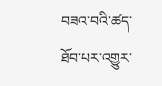བཟའ་བའི་ཚད་ཐོབ་པར་འགྱུར་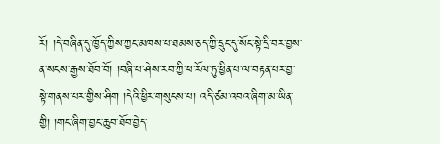རོ། །དེ་བཞིན་དུ་ཁྱོད་ཀྱིས་ཀྱང་མཁས་པ་ཐམས་ཅད་ཀྱི་དྲུང་དུ་སོང་སྟེ་དྲི་བར་བྱས་ན་སངས་རྒྱས་ཐོབ་བོ། །བཞི་པ་ཤེས་རབ་ཀྱི་ཕ་རོལ་ཏུ་ཕྱིན་པ་ལ་བརྟན་པར་བྱ་སྟེ་གནས་པར་གྱིས་ཤིག །དེའི་ཕྱིར་གསུངས་པ། འདི་ཙམ་འབའ་ཞིག་མ་ཡིན་གྱི། །གང་ཞིག་བྱང་ཆུབ་ཐོབ་བྱེད་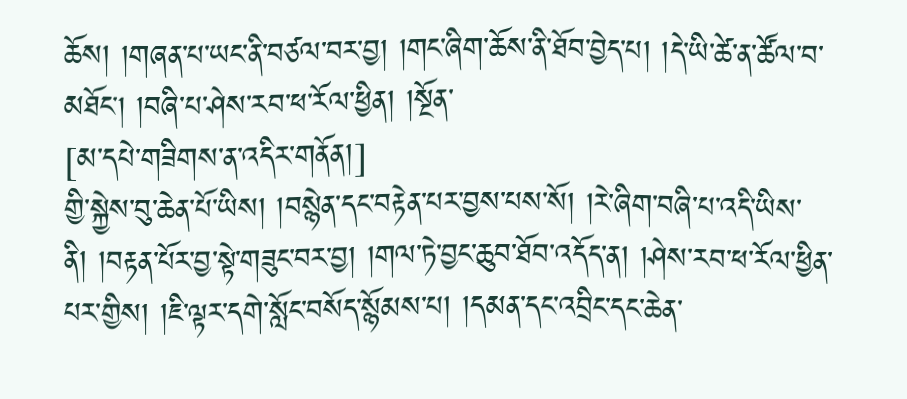ཆོས། །གཞན་པ་ཡང་ནི་བཙལ་བར་བྱ། །གང་ཞིག་ཆོས་ནི་ཐོབ་བྱེད་པ། །དེ་ཡི་ཚེ་ན་ཚོལ་བ་མཐོང། །བཞི་པ་ཤེས་རབ་ཕ་རོལ་ཕྱིན། །སྔོན་
[མ་དཔེ་གཟིགས་ན་འདིར་གནོན།]
གྱི་སྐྱེས་བུ་ཆེན་པོ་ཡིས། །བསྙེན་དང་བརྟེན་པར་བྱས་པས་སོ། །རེ་ཞིག་བཞི་པ་འདི་ཡིས་ནི། །བརྟན་པོར་བྱ་སྟེ་གཟུང་བར་བྱ། །གལ་ཏེ་བྱང་ཆུབ་ཐོབ་འདོད་ན། །ཤེས་རབ་ཕ་རོལ་ཕྱིན་པར་གྱིས། །ཇི་ལྟར་དགེ་སློང་བསོད་སྙོམས་པ། །དམན་དང་འབྲིང་དང་ཆེན་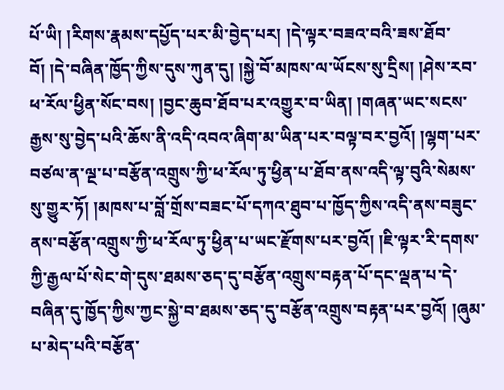པོ་ཡི། །རིགས་རྣམས་དཔྱོད་པར་མི་བྱེད་པར། །དེ་ལྟར་བཟའ་བའི་ཟས་ཐོབ་བོ། །དེ་བཞིན་ཁྱོད་ཀྱིས་དུས་ཀུན་དུ། །སྐྱེ་བོ་མཁས་ལ་ཡོངས་སུ་དྲིས། །ཤེས་རབ་ཕ་རོལ་ཕྱིན་སོང་བས། །བྱང་ཆུབ་ཐོབ་པར་འགྱུར་བ་ཡིན། །གཞན་ཡང་སངས་རྒྱས་སུ་བྱེད་པའི་ཆོས་ནི་འདི་འབའ་ཞིག་མ་ཡིན་པར་བལྟ་བར་བྱའོ། །ལྷག་པར་བཙལ་ན་ལྔ་པ་བརྩོན་འགྲུས་ཀྱི་ཕ་རོལ་ཏུ་ཕྱིན་པ་ཐོབ་ནས་འདི་ལྟ་བུའི་སེམས་སུ་གྱུར་ཏོ། །མཁས་པ་བློ་གྲོས་བཟང་པོ་དཀའ་ཐུབ་པ་ཁྱོད་ཀྱིས་འདི་ནས་བཟུང་ནས་བརྩོན་འགྲུས་ཀྱི་ཕ་རོལ་ཏུ་ཕྱིན་པ་ཡང་རྫོགས་པར་བྱའོ། །ཇི་ལྟར་རི་དགས་ཀྱི་རྒྱལ་པོ་སེང་གེ་དུས་ཐམས་ཅད་དུ་བརྩོན་འགྲུས་བརྟན་པོ་དང་ལྡན་པ་དེ་བཞིན་དུ་ཁྱོད་ཀྱིས་ཀྱང་སྐྱེ་བ་ཐམས་ཅད་དུ་བརྩོན་འགྲུས་བརྟན་པར་བྱའོ། །ཞུམ་པ་མེད་པའི་བརྩོན་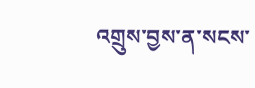འགྲུས་བྱས་ན་སངས་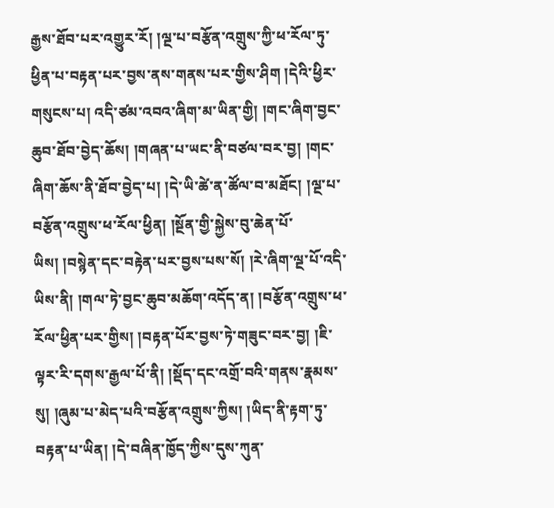རྒྱས་ཐོབ་པར་འགྱུར་རོ། །ལྔ་པ་བརྩོན་འགྲུས་ཀྱི་ཕ་རོལ་ཏུ་ཕྱིན་པ་བརྟན་པར་བྱས་ནས་གནས་པར་གྱིས་ཤིག །དེའི་ཕྱིར་གསུངས་པ། འདི་ཙམ་འབའ་ཞིག་མ་ཡིན་གྱི། །གང་ཞིག་བྱང་ཆུབ་ཐོབ་བྱེད་ཆོས། །གཞན་པ་ཡང་ནི་བཙལ་བར་བྱ། །གང་ཞིག་ཆོས་ནི་ཐོབ་བྱེད་པ། །དེ་ཡི་ཚེ་ན་ཚོལ་བ་མཐོང། །ལྔ་པ་བརྩོན་འགྲུས་ཕ་རོལ་ཕྱིན། །སྔོན་གྱི་སྐྱེས་བུ་ཆེན་པོ་ཡིས། །བསྙེན་དང་བརྟེན་པར་བྱས་པས་སོ། །རེ་ཞིག་ལྔ་པོ་འདི་ཡིས་ནི། །གལ་ཏེ་བྱང་ཆུབ་མཆོག་འདོད་ན། །བརྩོན་འགྲུས་ཕ་རོལ་ཕྱིན་པར་གྱིས། །བརྟན་པོར་བྱས་ཏེ་གཟུང་བར་བྱ། །ཇི་ལྟར་རི་དགས་རྒྱལ་པོ་ནི། །སྡོད་དང་འགྲོ་བའི་གནས་རྣམས་སུ། །ཞུམ་པ་མེད་པའི་བརྩོན་འགྲུས་ཀྱིས། །ཡིད་ནི་རྟག་ཏུ་བརྟན་པ་ཡིན། །དེ་བཞིན་ཁྱོད་ཀྱིས་དུས་ཀུན་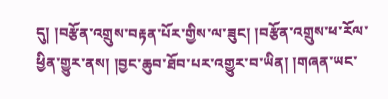དུ། །བརྩོན་འགྲུས་བརྟན་པོར་གྱིས་ལ་ཟུང། །བརྩོན་འགྲུས་ཕ་རོལ་ཕྱིན་གྱུར་ནས། །བྱང་ཆུབ་ཐོབ་པར་འགྱུར་བ་ཡིན། །གཞན་ཡང་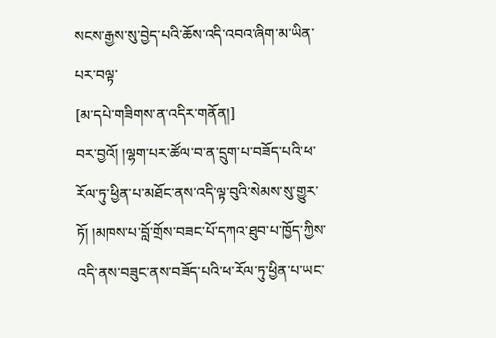སངས་རྒྱས་སུ་བྱེད་པའི་ཆོས་འདི་འབའ་ཞིག་མ་ཡིན་པར་བལྟ་
[མ་དཔེ་གཟིགས་ན་འདིར་གནོན།]
བར་བྱའོ། །ལྷག་པར་ཚོལ་བ་ན་དྲུག་པ་བཟོད་པའི་ཕ་རོལ་ཏུ་ཕྱིན་པ་མཐོང་ནས་འདི་ལྟ་བུའི་སེམས་སུ་གྱུར་ཏོ། །མཁས་པ་བློ་གྲོས་བཟང་པོ་དཀའ་ཐུབ་པ་ཁྱོད་ཀྱིས་འདི་ནས་བཟུང་ནས་བཟོད་པའི་ཕ་རོལ་ཏུ་ཕྱིན་པ་ཡང་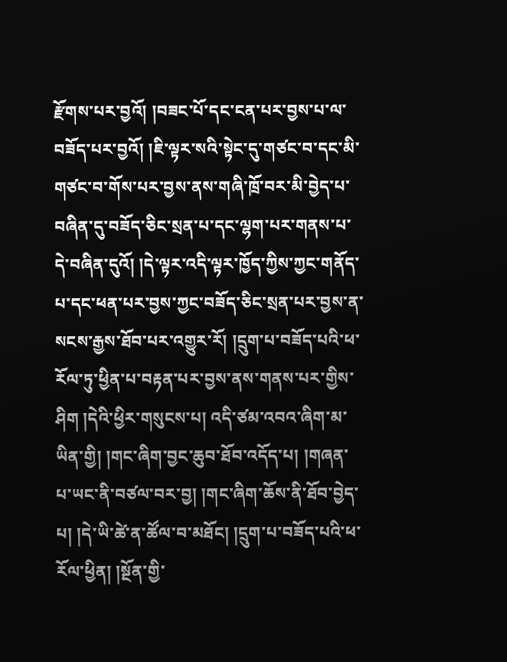རྫོགས་པར་བྱའོ། །བཟང་པོ་དང་ངན་པར་བྱས་པ་ལ་བཟོད་པར་བྱའོ། །ཇི་ལྟར་སའི་སྟེང་དུ་གཙང་བ་དང་མི་གཙང་བ་གོས་པར་བྱས་ནས་གཞི་ཁྲོ་བར་མི་བྱེད་པ་བཞིན་དུ་བཟོད་ཅིང་སྲན་པ་དང་ལྷག་པར་གནས་པ་དེ་བཞིན་དུའོ། །དེ་ལྟར་འདི་ལྟར་ཁྱོད་ཀྱིས་ཀྱང་གནོད་པ་དང་ཕན་པར་བྱས་ཀྱང་བཟོད་ཅིང་སྲན་པར་བྱས་ན་སངས་རྒྱས་ཐོབ་པར་འགྱུར་རོ། །དྲུག་པ་བཟོད་པའི་ཕ་རོལ་ཏུ་ཕྱིན་པ་བརྟན་པར་བྱས་ནས་གནས་པར་གྱིས་ཤིག །དེའི་ཕྱིར་གསུངས་པ། འདི་ཙམ་འབའ་ཞིག་མ་ཡིན་གྱི། །གང་ཞིག་བྱང་ཆུབ་ཐོབ་འདོད་པ། །གཞན་པ་ཡང་ནི་བཙལ་བར་བྱ། །གང་ཞིག་ཆོས་ནི་ཐོབ་བྱེད་པ། །དེ་ཡི་ཚེ་ན་ཚོལ་བ་མཐོང། །དྲུག་པ་བཟོད་པའི་ཕ་རོལ་ཕྱིན། །སྔོན་གྱི་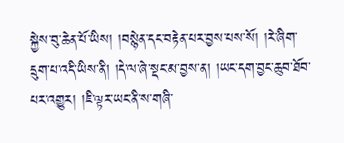སྐྱེས་བུ་ཆེན་པོ་ཡིས། །བསྙེན་དང་བརྟེན་པར་བྱས་པས་སོ། །རེ་ཞིག་དྲུག་པ་འདི་ཡིས་ནི། །དེ་ལ་ཞེ་སྡང་མ་བྱས་ན། །ཡང་དག་བྱང་ཆུབ་ཐོབ་པར་འགྱུར། །ཇི་ལྟར་ཡང་ནི་ས་གཞི་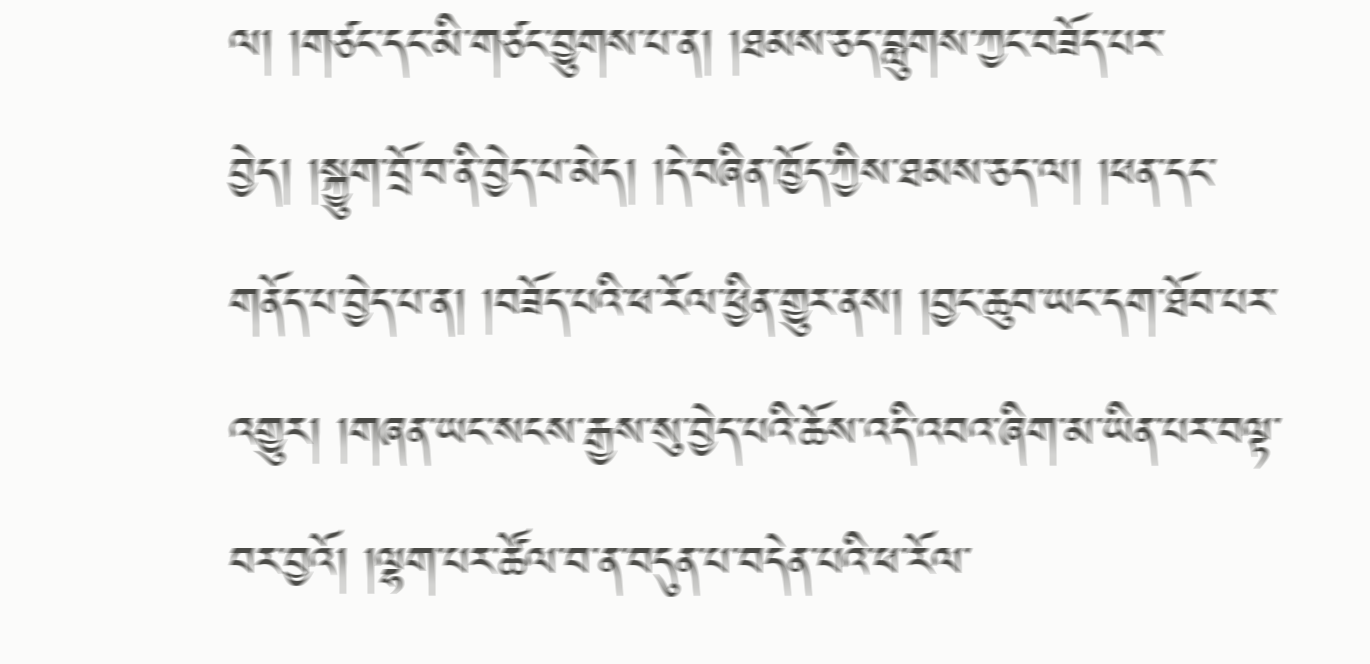ལ། །གཙང་དང་མི་གཙང་བྱུགས་པ་ན། །ཐམས་ཅད་བླུགས་ཀྱང་བཟོད་པར་བྱེད། །སྐྱུག་བྲོ་བ་ནི་བྱེད་པ་མེད། །དེ་བཞིན་ཁྱོད་ཀྱིས་ཐམས་ཅད་ལ། །ཕན་དང་གནོད་པ་བྱེད་པ་ན། །བཟོད་པའི་ཕ་རོལ་ཕྱིན་གྱུར་ནས། །བྱང་ཆུབ་ཡང་དག་ཐོབ་པར་འགྱུར། །གཞན་ཡང་སངས་རྒྱས་སུ་བྱེད་པའི་ཆོས་འདི་འབའ་ཞིག་མ་ཡིན་པར་བལྟ་བར་བྱའོ། །ལྷག་པར་ཚོལ་བ་ན་བདུན་པ་བདེན་པའི་ཕ་རོལ་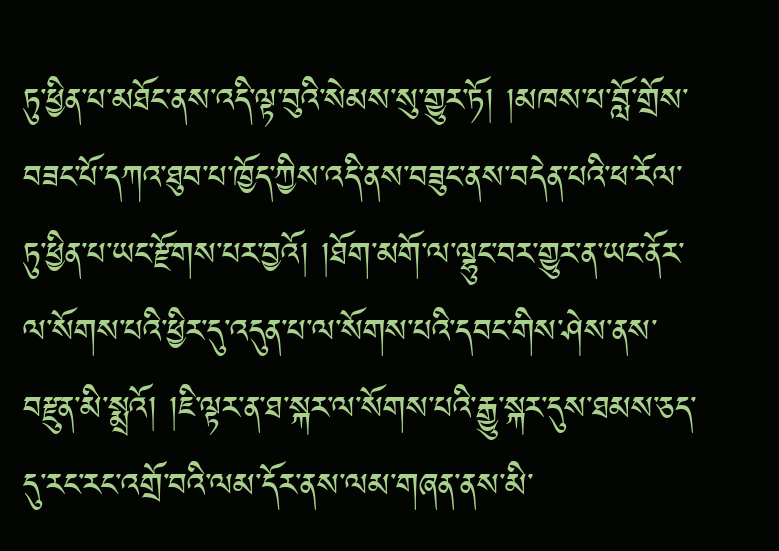ཏུ་ཕྱིན་པ་མཐོང་ནས་འདི་ལྟ་བུའི་སེམས་སུ་གྱུར་ཏོ། །མཁས་པ་བློ་གྲོས་བཟང་པོ་དཀའ་ཐུབ་པ་ཁྱོད་ཀྱིས་འདི་ནས་བཟུང་ནས་བདེན་པའི་ཕ་རོལ་ཏུ་ཕྱིན་པ་ཡང་རྫོགས་པར་བྱའོ། །ཐོག་མགོ་ལ་ལྷུང་བར་གྱུར་ན་ཡང་ནོར་ལ་སོགས་པའི་ཕྱིར་དུ་འདུན་པ་ལ་སོགས་པའི་དབང་གིས་ཤེས་ནས་བརྫུན་མི་སྨྲའོ། །ཇི་ལྟར་ན་ཐ་སྐར་ལ་སོགས་པའི་རྒྱུ་སྐར་དུས་ཐམས་ཅད་དུ་རང་རང་འགྲོ་བའི་ལམ་དོར་ནས་ལམ་གཞན་ནས་མི་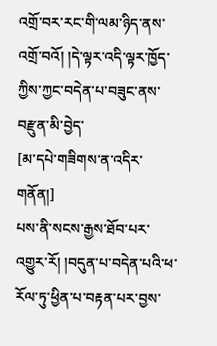འགྲོ་བར་རང་གི་ལམ་ཉིད་ནས་འགྲོ་བའོ། །དེ་ལྟར་འདི་ལྟར་ཁྱོད་ཀྱིས་ཀྱང་བདེན་པ་བཟུང་ནས་བརྫུན་མི་བྱེད་
[མ་དཔེ་གཟིགས་ན་འདིར་གནོན།]
པས་ནི་སངས་རྒྱས་ཐོབ་པར་འགྱུར་རོ། །བདུན་པ་བདེན་པའི་ཕ་རོལ་ཏུ་ཕྱིན་པ་བརྟན་པར་བྱས་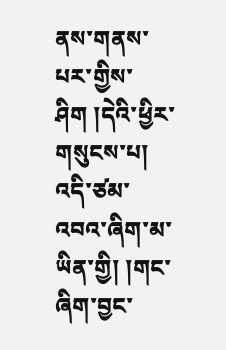ནས་གནས་པར་གྱིས་ཤིག །དེའི་ཕྱིར་གསུངས་པ། འདི་ཙམ་འབའ་ཞིག་མ་ཡིན་གྱི། །གང་ཞིག་བྱང་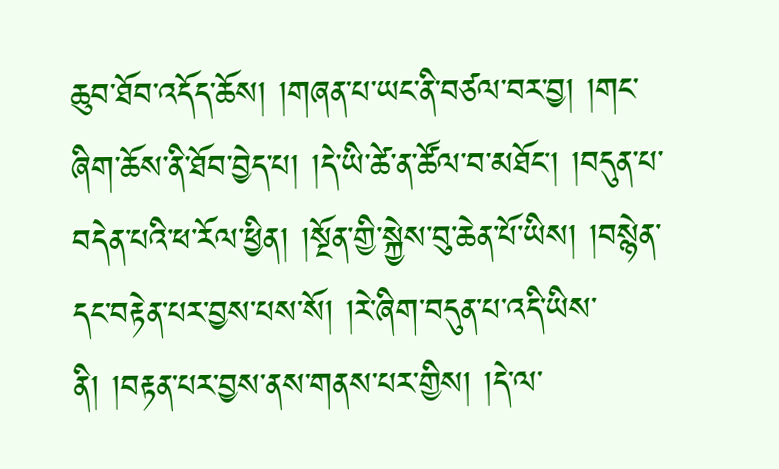ཆུབ་ཐོབ་འདོད་ཆོས། །གཞན་པ་ཡང་ནི་བཙལ་བར་བྱ། །གང་ཞིག་ཆོས་ནི་ཐོབ་བྱེད་པ། །དེ་ཡི་ཚེ་ན་ཚོལ་བ་མཐོང། །བདུན་པ་བདེན་པའི་ཕ་རོལ་ཕྱིན། །སྔོན་གྱི་སྐྱེས་བུ་ཆེན་པོ་ཡིས། །བསྙེན་དང་བརྟེན་པར་བྱས་པས་སོ། །རེ་ཞིག་བདུན་པ་འདི་ཡིས་ནི། །བརྟན་པར་བྱས་ནས་གནས་པར་གྱིས། །དེ་ལ་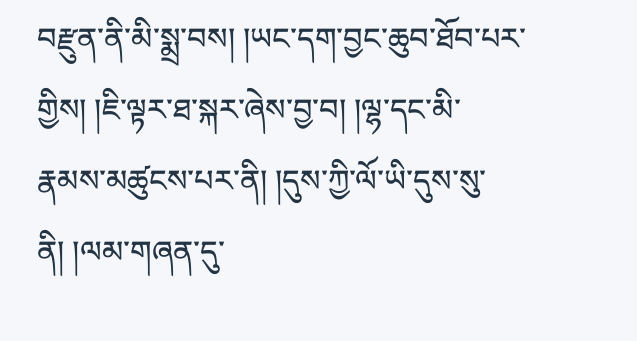བརྫུན་ནི་མི་སྨྲ་བས། །ཡང་དག་བྱང་ཆུབ་ཐོབ་པར་གྱིས། །ཇི་ལྟར་ཐ་སྐར་ཞེས་བྱ་བ། །ལྷ་དང་མི་རྣམས་མཚུངས་པར་ནི། །དུས་ཀྱི་ལོ་ཡི་དུས་སུ་ནི། །ལམ་གཞན་དུ་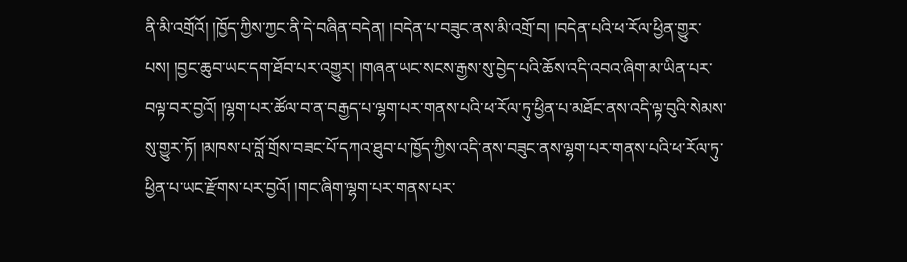ནི་མི་འགྲོའོ། །ཁྱོད་ཀྱིས་ཀྱང་ནི་དེ་བཞིན་བདེན། །བདེན་པ་བཟུང་ནས་མི་འགྲོ་བ། །བདེན་པའི་ཕ་རོལ་ཕྱིན་གྱུར་པས། །བྱང་ཆུབ་ཡང་དག་ཐོབ་པར་འགྱུར། །གཞན་ཡང་སངས་རྒྱས་སུ་བྱེད་པའི་ཆོས་འདི་འབའ་ཞིག་མ་ཡིན་པར་བལྟ་བར་བྱའོ། །ལྷག་པར་ཚོལ་བ་ན་བརྒྱད་པ་ལྷག་པར་གནས་པའི་ཕ་རོལ་ཏུ་ཕྱིན་པ་མཐོང་ནས་འདི་ལྟ་བུའི་སེམས་སུ་གྱུར་ཏོ། །མཁས་པ་བློ་གྲོས་བཟང་པོ་དཀའ་ཐུབ་པ་ཁྱོད་ཀྱིས་འདི་ནས་བཟུང་ནས་ལྷག་པར་གནས་པའི་ཕ་རོལ་ཏུ་ཕྱིན་པ་ཡང་རྫོགས་པར་བྱའོ། །གང་ཞིག་ལྷག་པར་གནས་པར་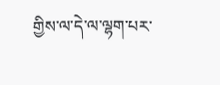གྱིས་ལ་དེ་ལ་ལྷག་པར་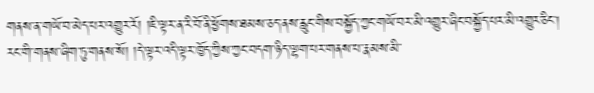གནས་ན་གཡོ་བ་མེད་པར་འགྱུར་རོ། །ཇི་ལྟར་ན་རི་བོ་ནི་ཕྱོགས་ཐམས་ཅད་ནས་རླུང་གིས་བསྐྱོད་ཀྱང་གཡོ་བར་མི་འགྱུར་ཞིང་བསྐྱོད་པར་མི་འགྱུར་ཅིང། རང་གི་གནས་ཞིག་ཏུ་གནས་སོ། །དེ་ལྟར་འདི་ལྟར་ཁྱོད་ཀྱིས་ཀྱང་བདག་ཉིད་ལྷག་པར་གནས་པ་རྣམས་མི་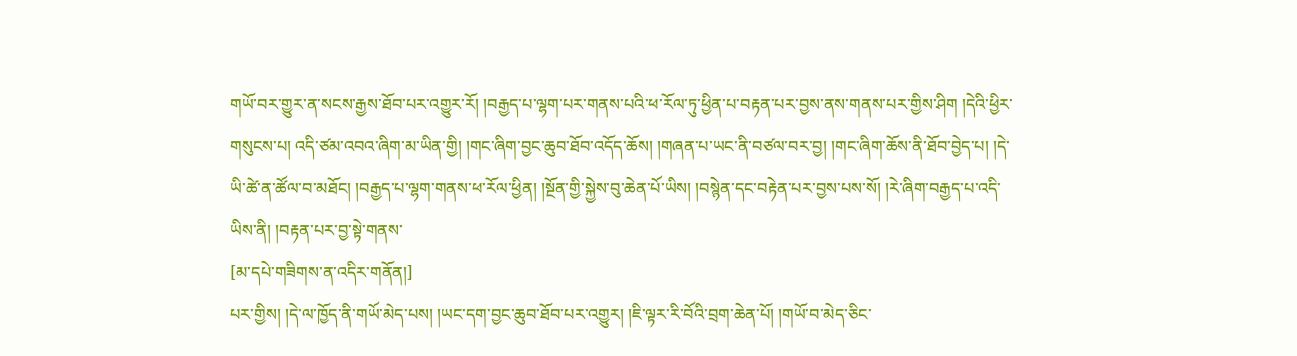གཡོ་བར་གྱུར་ན་སངས་རྒྱས་ཐོབ་པར་འགྱུར་རོ། །བརྒྱད་པ་ལྷག་པར་གནས་པའི་ཕ་རོལ་ཏུ་ཕྱིན་པ་བརྟན་པར་བྱས་ནས་གནས་པར་གྱིས་ཤིག །དེའི་ཕྱིར་གསུངས་པ། འདི་ཙམ་འབའ་ཞིག་མ་ཡིན་གྱི། །གང་ཞིག་བྱང་ཆུབ་ཐོབ་འདོད་ཆོས། །གཞན་པ་ཡང་ནི་བཙལ་བར་བྱ། །གང་ཞིག་ཆོས་ནི་ཐོབ་བྱེད་པ། །དེ་ཡི་ཚེ་ན་ཚོལ་བ་མཐོང། །བརྒྱད་པ་ལྷག་གནས་ཕ་རོལ་ཕྱིན། །སྔོན་གྱི་སྐྱེས་བུ་ཆེན་པོ་ཡིས། །བསྙེན་དང་བརྟེན་པར་བྱས་པས་སོ། །རེ་ཞིག་བརྒྱད་པ་འདི་ཡིས་ནི། །བརྟན་པར་བྱ་སྟེ་གནས་
[མ་དཔེ་གཟིགས་ན་འདིར་གནོན།]
པར་གྱིས། །དེ་ལ་ཁྱོད་ནི་གཡོ་མེད་པས། །ཡང་དག་བྱང་ཆུབ་ཐོབ་པར་འགྱུར། །ཇི་ལྟར་རི་བོའི་བྲག་ཆེན་པོ། །གཡོ་བ་མེད་ཅིང་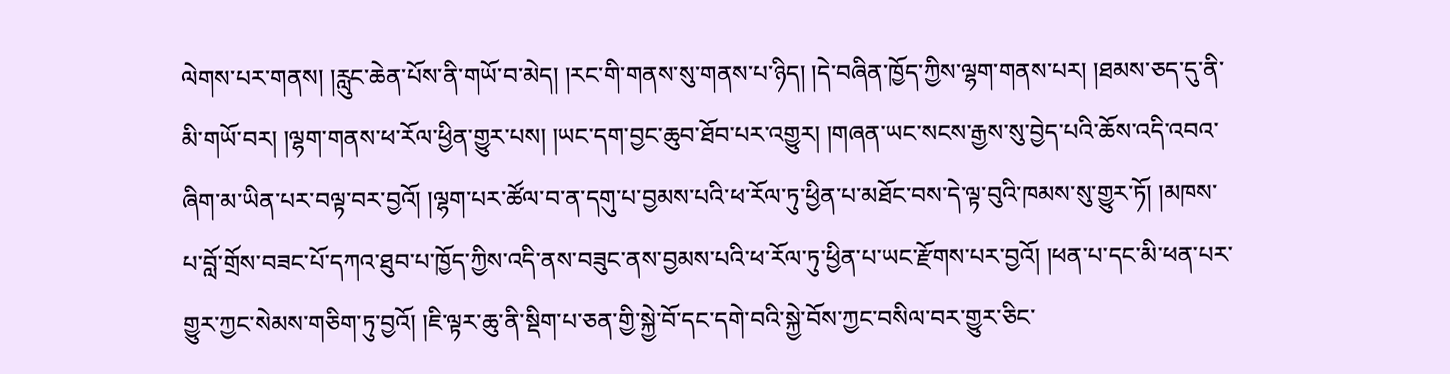ལེགས་པར་གནས། །རླུང་ཆེན་པོས་ནི་གཡོ་བ་མེད། །རང་གི་གནས་སུ་གནས་པ་ཉིད། །དེ་བཞིན་ཁྱོད་ཀྱིས་ལྷག་གནས་པར། །ཐམས་ཅད་དུ་ནི་མི་གཡོ་བར། །ལྷག་གནས་ཕ་རོལ་ཕྱིན་གྱུར་པས། །ཡང་དག་བྱང་ཆུབ་ཐོབ་པར་འགྱུར། །གཞན་ཡང་སངས་རྒྱས་སུ་བྱེད་པའི་ཆོས་འདི་འབའ་ཞིག་མ་ཡིན་པར་བལྟ་བར་བྱའོ། །ལྷག་པར་ཚོལ་བ་ན་དགུ་པ་བྱམས་པའི་ཕ་རོལ་ཏུ་ཕྱིན་པ་མཐོང་བས་དེ་ལྟ་བུའི་ཁམས་སུ་གྱུར་ཏོ། །མཁས་པ་བློ་གྲོས་བཟང་པོ་དཀའ་ཐུབ་པ་ཁྱོད་ཀྱིས་འདི་ནས་བཟུང་ནས་བྱམས་པའི་ཕ་རོལ་ཏུ་ཕྱིན་པ་ཡང་རྫོགས་པར་བྱའོ། །ཕན་པ་དང་མི་ཕན་པར་གྱུར་ཀྱང་སེམས་གཅིག་ཏུ་བྱའོ། །ཇི་ལྟར་ཆུ་ནི་སྡིག་པ་ཅན་གྱི་སྐྱེ་བོ་དང་དགེ་བའི་སྐྱེ་བོས་ཀྱང་བསིལ་བར་གྱུར་ཅིང་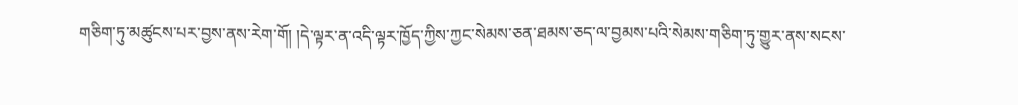གཅིག་ཏུ་མཚུངས་པར་བྱས་ནས་རེག་གོ། །དེ་ལྟར་ན་འདི་ལྟར་ཁྱོད་ཀྱིས་ཀྱང་སེམས་ཅན་ཐམས་ཅད་ལ་བྱམས་པའི་སེམས་གཅིག་ཏུ་གྱུར་ནས་སངས་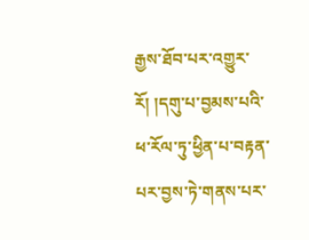རྒྱས་ཐོབ་པར་འགྱུར་རོ། །དགུ་པ་བྱམས་པའི་ཕ་རོལ་ཏུ་ཕྱིན་པ་བརྟན་པར་བྱས་ཏེ་གནས་པར་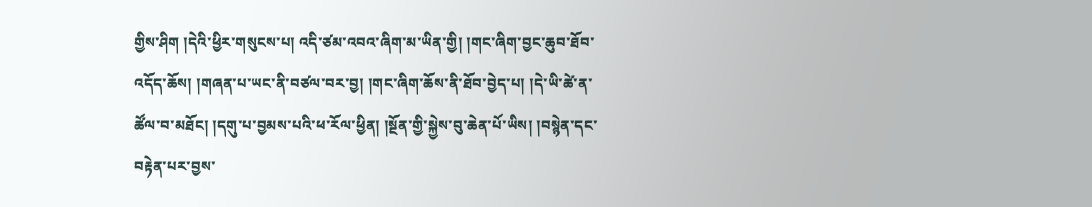གྱིས་ཤིག །དེའི་ཕྱིར་གསུངས་པ། འདི་ཙམ་འབའ་ཞིག་མ་ཡིན་གྱི། །གང་ཞིག་བྱང་ཆུབ་ཐོབ་འདོད་ཆོས། །གཞན་པ་ཡང་ནི་བཙལ་བར་བྱ། །གང་ཞིག་ཆོས་ནི་ཐོབ་བྱེད་པ། །དེ་ཡི་ཚེ་ན་ཚོལ་བ་མཐོང། །དགུ་པ་བྱམས་པའི་ཕ་རོལ་ཕྱིན། །སྔོན་གྱི་སྐྱེས་བུ་ཆེན་པོ་ཡིས། །བསྙེན་དང་བརྟེན་པར་བྱས་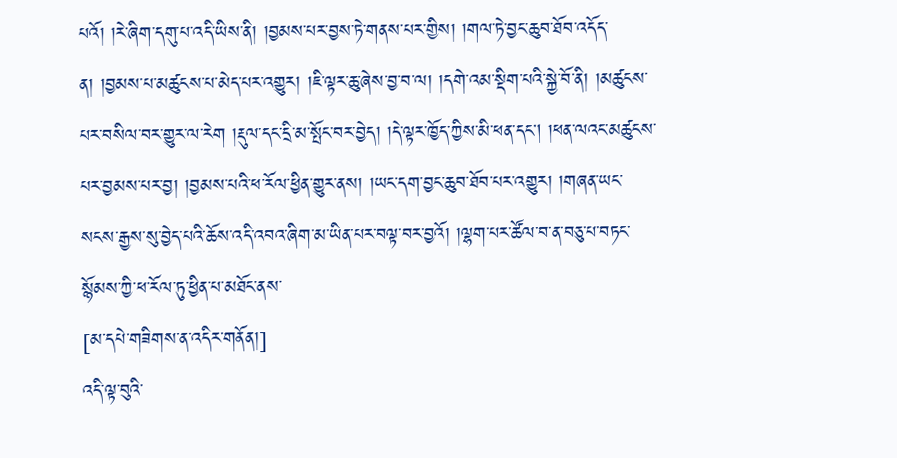པའོ། །རེ་ཞིག་དགུ་པ་འདི་ཡིས་ནི། །བྱམས་པར་བྱས་ཏེ་གནས་པར་གྱིས། །གལ་ཏེ་བྱང་ཆུབ་ཐོབ་འདོད་ན། །བྱམས་པ་མཚུངས་པ་མེད་པར་འགྱུར། །ཇི་ལྟར་ཆུ་ཞེས་བྱ་བ་ལ། །དགེ་འམ་སྡིག་པའི་སྐྱེ་བོ་ནི། །མཚུངས་པར་བསིལ་བར་གྱུར་ལ་རེག །རྡུལ་དང་དྲི་མ་སྤོང་བར་བྱེད། །དེ་ལྟར་ཁྱོད་ཀྱིས་མི་ཕན་དང། །ཕན་ལའང་མཚུངས་པར་བྱམས་པར་བྱ། །བྱམས་པའི་ཕ་རོལ་ཕྱིན་གྱུར་ནས། །ཡང་དག་བྱང་ཆུབ་ཐོབ་པར་འགྱུར། །གཞན་ཡང་སངས་རྒྱས་སུ་བྱེད་པའི་ཆོས་འདི་འབའ་ཞིག་མ་ཡིན་པར་བལྟ་བར་བྱའོ། །ལྷག་པར་ཚོལ་བ་ན་བཅུ་པ་བཏང་སྙོམས་ཀྱི་ཕ་རོལ་ཏུ་ཕྱིན་པ་མཐོང་ནས་
[མ་དཔེ་གཟིགས་ན་འདིར་གནོན།]
འདི་ལྟ་བུའི་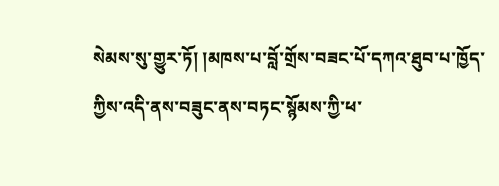སེམས་སུ་གྱུར་ཏོ། །མཁས་པ་བློ་གྲོས་བཟང་པོ་དཀའ་ཐུབ་པ་ཁྱོད་ཀྱིས་འདི་ནས་བཟུང་ནས་བཏང་སྙོམས་ཀྱི་ཕ་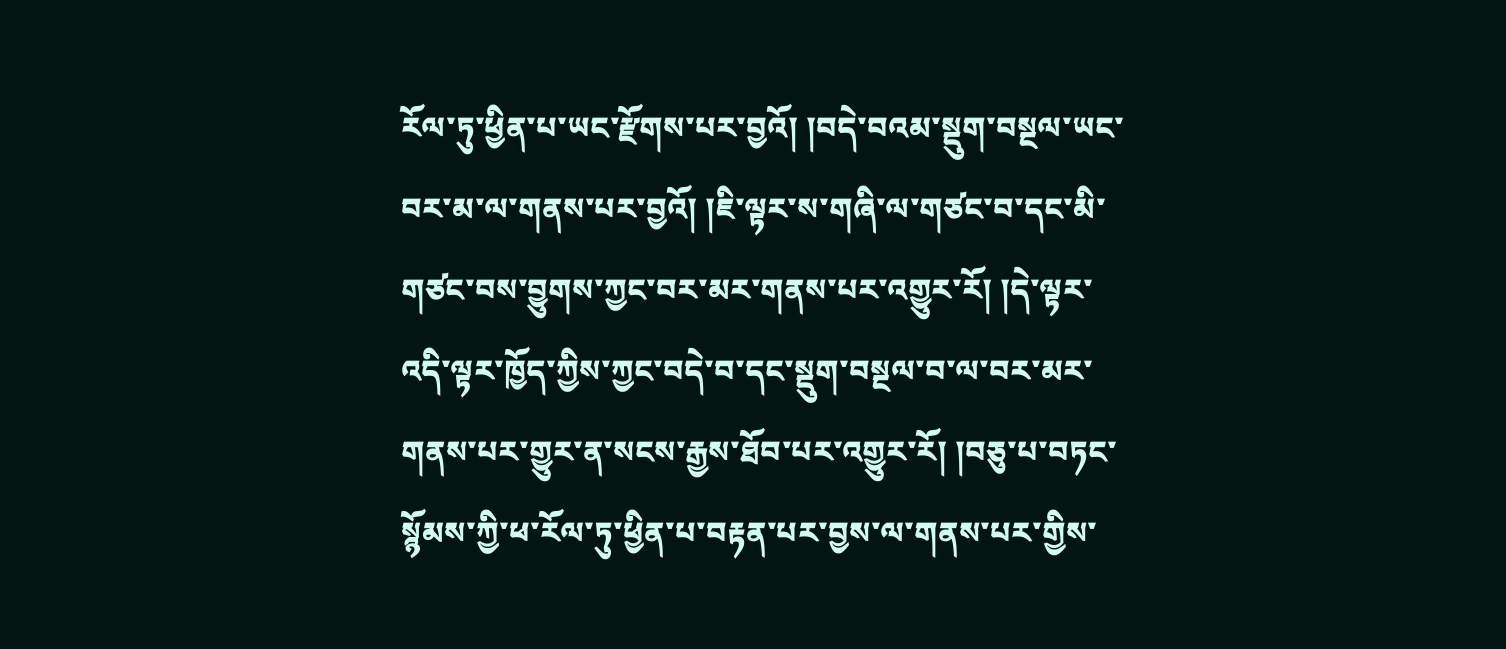རོལ་ཏུ་ཕྱིན་པ་ཡང་རྫོགས་པར་བྱའོ། །བདེ་བའམ་སྡུག་བསྔལ་ཡང་བར་མ་ལ་གནས་པར་བྱའོ། །ཇི་ལྟར་ས་གཞི་ལ་གཙང་བ་དང་མི་གཙང་བས་བྱུགས་ཀྱང་བར་མར་གནས་པར་འགྱུར་རོ། །དེ་ལྟར་འདི་ལྟར་ཁྱོད་ཀྱིས་ཀྱང་བདེ་བ་དང་སྡུག་བསྔལ་བ་ལ་བར་མར་གནས་པར་གྱུར་ན་སངས་རྒྱས་ཐོབ་པར་འགྱུར་རོ། །བཅུ་པ་བཏང་སྙོམས་ཀྱི་ཕ་རོལ་ཏུ་ཕྱིན་པ་བརྟན་པར་བྱས་ལ་གནས་པར་གྱིས་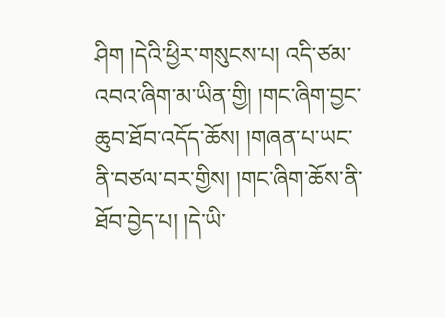ཤིག །དེའི་ཕྱིར་གསུངས་པ། འདི་ཙམ་འབའ་ཞིག་མ་ཡིན་གྱི། །གང་ཞིག་བྱང་ཆུབ་ཐོབ་འདོད་ཆོས། །གཞན་པ་ཡང་ནི་བཙལ་བར་གྱིས། །གང་ཞིག་ཆོས་ནི་ཐོབ་བྱེད་པ། །དེ་ཡི་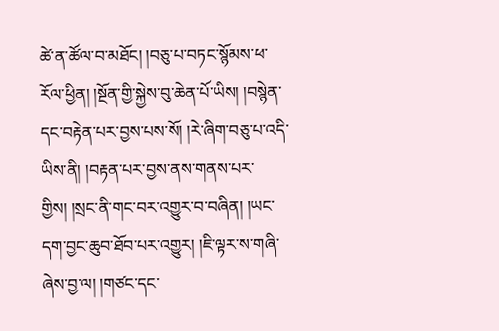ཚེ་ན་ཚོལ་བ་མཐོང། །བཅུ་པ་བཏང་སྙོམས་ཕ་རོལ་ཕྱིན། །སྔོན་གྱི་སྐྱེས་བུ་ཆེན་པོ་ཡིས། །བསྙེན་དང་བརྟེན་པར་བྱས་པས་སོ། །རེ་ཞིག་བཅུ་པ་འདི་ཡིས་ནི། །བརྟན་པར་བྱས་ནས་གནས་པར་གྱིས། །སྲང་ནི་གང་བར་འགྱུར་བ་བཞིན། །ཡང་དག་བྱང་ཆུབ་ཐོབ་པར་འགྱུར། །ཇི་ལྟར་ས་གཞི་ཞེས་བྱ་ལ། །གཙང་དང་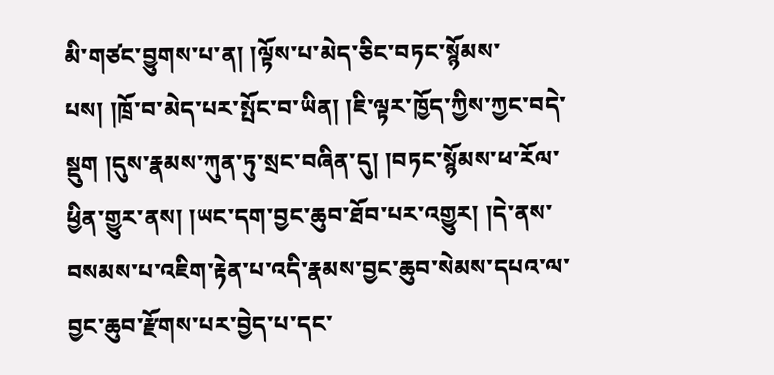མི་གཙང་བྱུགས་པ་ན། །ལྟོས་པ་མེད་ཅིང་བཏང་སྙོམས་པས། །ཁྲོ་བ་མེད་པར་སྤོང་བ་ཡིན། །ཇི་ལྟར་ཁྱོད་ཀྱིས་ཀྱང་བདེ་སྡུག །དུས་རྣམས་ཀུན་ཏུ་སྲང་བཞིན་དུ། །བཏང་སྙོམས་ཕ་རོལ་ཕྱིན་གྱུར་ནས། །ཡང་དག་བྱང་ཆུབ་ཐོབ་པར་འགྱུར། །དེ་ནས་བསམས་པ་འཇིག་རྟེན་པ་འདི་རྣམས་བྱང་ཆུབ་སེམས་དཔའ་ལ་བྱང་ཆུབ་རྫོགས་པར་བྱེད་པ་དང་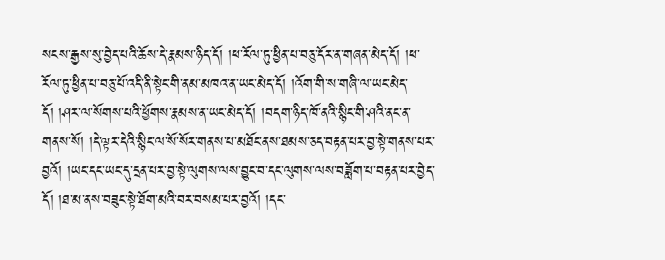སངས་རྒྱས་སུ་བྱེད་པའི་ཆོས་དེ་རྣམས་ཉིད་དོ། །ཕ་རོལ་ཏུ་ཕྱིན་པ་བཅུ་དོར་ན་གཞན་མེད་དོ། །ཕ་རོལ་ཏུ་ཕྱིན་པ་བཅུ་པོ་འདི་ནི་སྟེང་གི་ནམ་མཁའ་ན་ཡང་མེད་དོ། །འོག་གི་ས་གཞི་ལ་ཡང་མེད་དོ། །ཤར་ལ་སོགས་པའི་ཕྱོགས་རྣམས་ན་ཡང་མེད་དོ། །བདག་ཉིད་ཁོ་ནའི་སྙིང་གི་ཤའི་ནང་ན་གནས་སོ། །དེ་ལྟར་དེའི་སྙིང་ལ་སོ་སོར་གནས་པ་མཐོང་ནས་ཐམས་ཅད་བརྟན་པར་བྱ་སྟེ་གནས་པར་བྱའོ། །ཡང་དང་ཡང་དུ་དྲན་པར་བྱ་སྟེ་ལུགས་ལས་བྱུང་བ་དང་ལུགས་ལས་བཟློག་པ་བརྟན་པར་བྱེད་དོ། །ཐ་མ་ནས་བཟུང་སྟེ་ཐོག་མའི་བར་བསམ་པར་བྱའོ། །དང་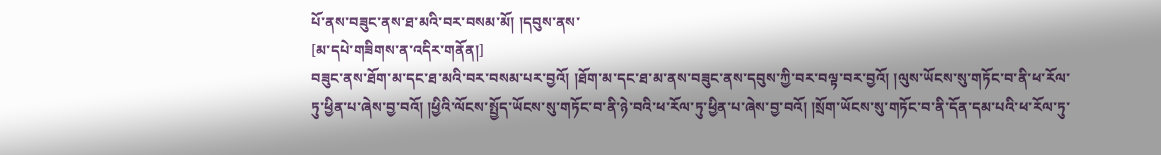པོ་ནས་བཟུང་ནས་ཐ་མའི་བར་བསམ་མོ། །དབུས་ནས་
[མ་དཔེ་གཟིགས་ན་འདིར་གནོན།]
བཟུང་ནས་ཐོག་མ་དང་ཐ་མའི་བར་བསམ་པར་བྱའོ། །ཐོག་མ་དང་ཐ་མ་ནས་བཟུང་ནས་དབུས་ཀྱི་བར་བལྟ་བར་བྱའོ། །ལུས་ཡོངས་སུ་གཏོང་བ་ནི་ཕ་རོལ་ཏུ་ཕྱིན་པ་ཞེས་བྱ་བའོ། །ཕྱིའི་ལོངས་སྤྱོད་ཡོངས་སུ་གཏོང་བ་ནི་ཉེ་བའི་ཕ་རོལ་ཏུ་ཕྱིན་པ་ཞེས་བྱ་བའོ། །སྲོག་ཡོངས་སུ་གཏོང་བ་ནི་དོན་དམ་པའི་ཕ་རོལ་ཏུ་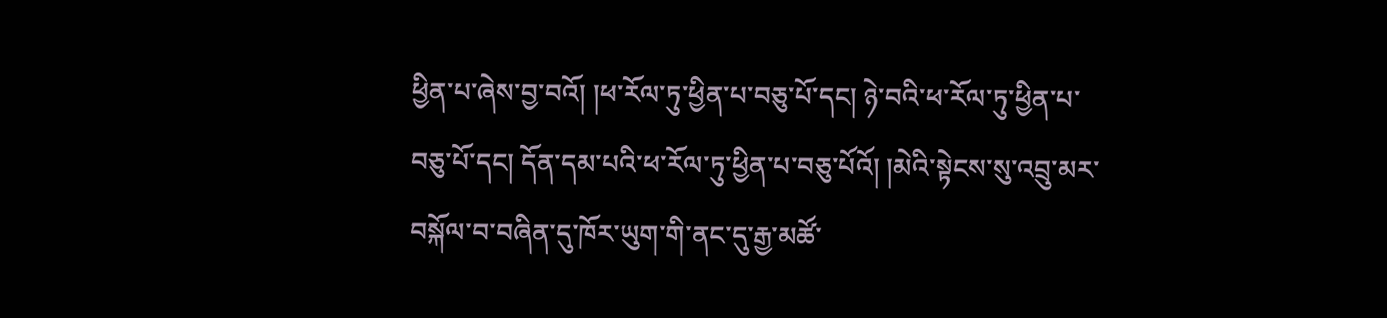ཕྱིན་པ་ཞེས་བྱ་བའོ། །ཕ་རོལ་ཏུ་ཕྱིན་པ་བཅུ་པོ་དང། ཉེ་བའི་ཕ་རོལ་ཏུ་ཕྱིན་པ་བཅུ་པོ་དང། དོན་དམ་པའི་ཕ་རོལ་ཏུ་ཕྱིན་པ་བཅུ་པོའོ། །མེའི་སྟེངས་སུ་འབྲུ་མར་བསྐོལ་བ་བཞིན་དུ་ཁོར་ཡུག་གི་ནང་དུ་རྒྱ་མཚོ་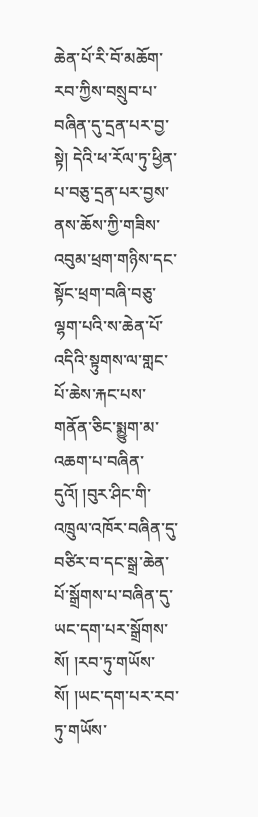ཆེན་པོ་རི་བོ་མཆོག་རབ་ཀྱིས་བསྲུབ་པ་བཞིན་དུ་དྲན་པར་བྱ་སྟེ། དེའི་ཕ་རོལ་ཏུ་ཕྱིན་པ་བཅུ་དྲན་པར་བྱས་ནས་ཆོས་ཀྱི་གཟིས་འབུམ་ཕྲག་གཉིས་དང་སྟོང་ཕྲག་བཞི་བཅུ་ལྷག་པའི་ས་ཆེན་པོ་འདིའི་སྟུགས་ལ་གླང་པོ་ཆེས་རྐང་པས་གནོན་ཅིང་སྨྱུག་མ་འཆག་པ་བཞིན་དུའོ། །བུར་ཤིང་གི་འཁྲུལ་འཁོར་བཞིན་དུ་བཙིར་བ་དང་སྒྲ་ཆེན་པོ་སྒྲོགས་པ་བཞིན་དུ་ཡང་དག་པར་སྒྲོགས་སོ། །རབ་ཏུ་གཡོས་སོ། །ཡང་དག་པར་རབ་ཏུ་གཡོས་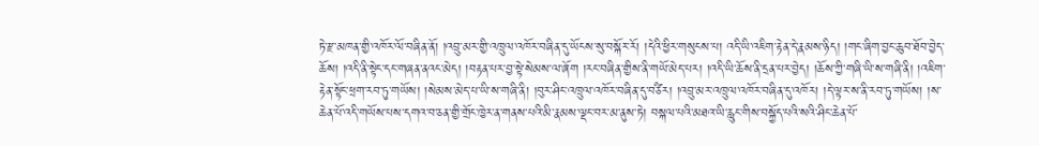ཏེ་རྫ་མཁན་གྱི་འཁོར་ལོ་བཞིན་ནོ། །འབྲུ་མར་གྱི་འཁྲུལ་འཁོར་བཞིན་དུ་ཡོངས་སུ་བསྐོར་རོ། །དེའི་ཕྱིར་གསུངས་པ། འདི་ཡི་འཇིག་རྟེན་དེ་རྣམས་ཉིད། །གང་ཞིག་བྱང་ཆུབ་ཐོབ་བྱེད་ཆོས། །འདི་ནི་སྟེང་དང་གཞན་ནའང་མེད། །བརྟན་པར་བྱ་སྟེ་སེམས་ལ་ཞོག །རང་བཞིན་གྱིས་ནི་གཡོ་མེད་པར། །འདི་ཡི་ཆོས་ནི་དྲན་པར་བྱེད། །ཆོས་ཀྱི་གཞི་ཡི་ས་གཞི་ནི། །འཇིག་རྟེན་སྟོང་ཕྲག་རབ་ཏུ་གཡོས། །སེམས་མེད་པ་ཡི་ས་གཞི་ནི། །བུར་ཤིང་འཁྲུལ་འཁོར་བཞིན་དུ་བཙིར། །འབྲུ་མར་འཁྲུལ་འཁོར་བཞིན་དུ་འཁོར། །དེ་ལྟར་ས་ནི་རབ་ཏུ་གཡོས། །ས་ཆེན་པོ་འདི་གཡོས་པས་དགའ་བ་ཅན་གྱི་གྲོང་ཁྱེར་ན་གནས་པའི་མི་རྣམས་ལྡང་བར་མ་ནུས་ཏེ། བསྐལ་པའི་མཐའ་ཡི་རླུང་གིས་བསྐྱོད་པའི་སའི་ཤིང་ཆེན་པོ་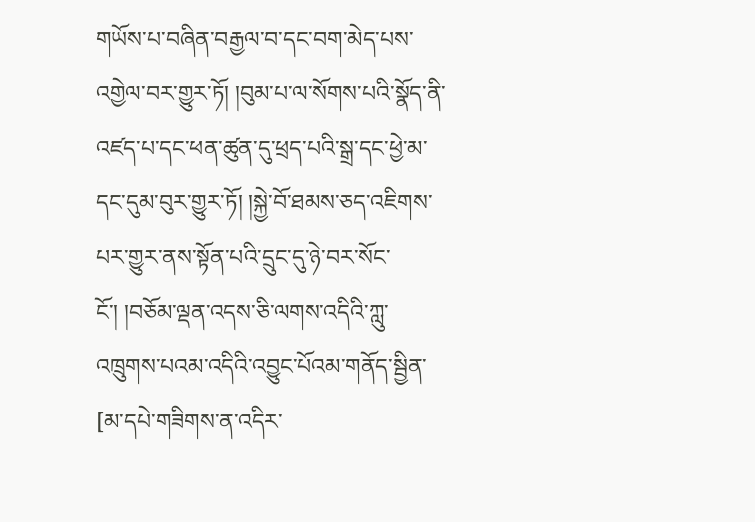གཡོས་པ་བཞིན་བརྒྱལ་བ་དང་བག་མེད་པས་འགྱེལ་བར་གྱུར་ཏོ། །བུམ་པ་ལ་སོགས་པའི་སྣོད་ནི་འཛད་པ་དང་ཕན་ཚུན་དུ་ཕྲད་པའི་སྒྲ་དང་ཕྱེ་མ་དང་དུམ་བུར་གྱུར་ཏོ། །སྐྱེ་བོ་ཐམས་ཅད་འཇིགས་པར་གྱུར་ནས་སྟོན་པའི་དྲུང་དུ་ཉེ་བར་སོང་ངོ་། །བཅོམ་ལྡན་འདས་ཅི་ལགས་འདིའི་ཀླུ་འཁྲུགས་པའམ་འདིའི་འབྱུང་པོའམ་གནོད་སྦྱིན་
[མ་དཔེ་གཟིགས་ན་འདིར་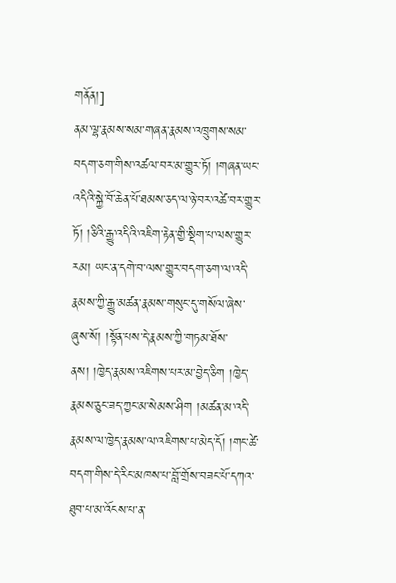གནོན།]
ནམ་ལྷ་རྣམས་སམ་གཞན་རྣམས་འཁྲུགས་སམ་བདག་ཅག་གིས་འཚལ་བར་མ་གྱུར་ཏོ། །གཞན་ཡང་འདིའི་སྐྱེ་བོ་ཆེན་པོ་ཐམས་ཅད་ལ་ཉེ་བར་འཚེ་བར་གྱུར་ཏོ། །ཅིའི་རྒྱུ་འདིའི་འཇིག་རྟེན་གྱི་སྡིག་པ་ལས་གྱུར་རམ། ཡང་ན་དགེ་བ་ལས་གྱུར་བདག་ཅག་ལ་འདི་རྣམས་ཀྱི་རྒྱུ་མཚན་རྣམས་གསུང་དུ་གསོལ་ཞེས་ཞུས་སོ། །སྟོན་པས་དེ་རྣམས་ཀྱི་གཏམ་ཐོས་ནས། །ཁྱེད་རྣམས་འཇིགས་པར་མ་བྱེད་ཅིག །ཁྱེད་རྣམས་ཅུང་ཟད་ཀྱང་མ་སེམས་ཤིག །མཚན་མ་འདི་རྣམས་ལ་ཁྱེད་རྣམས་ལ་འཇིགས་པ་མེད་དོ། །གང་ཚེ་བདག་གིས་དེ་རིང་མཁས་པ་བློ་གྲོས་བཟང་པོ་དཀའ་ཐུབ་པ་མ་འོངས་པ་ན་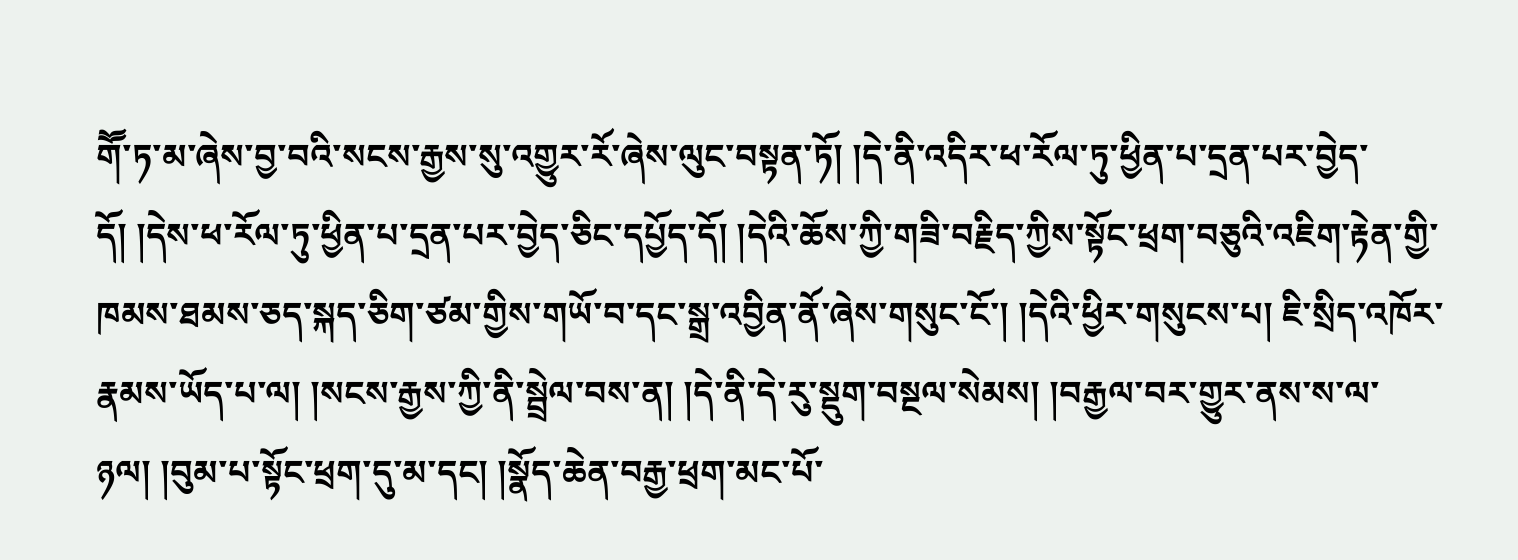གཽ་ཏ་མ་ཞེས་བྱ་བའི་སངས་རྒྱས་སུ་འགྱུར་རོ་ཞེས་ལུང་བསྟན་ཏོ། །དེ་ནི་འདིར་ཕ་རོལ་ཏུ་ཕྱིན་པ་དྲན་པར་བྱེད་དོ། །དེས་ཕ་རོལ་ཏུ་ཕྱིན་པ་དྲན་པར་བྱེད་ཅིང་དཔྱོད་དོ། །དེའི་ཆོས་ཀྱི་གཟི་བརྗིད་ཀྱིས་སྟོང་ཕྲག་བཅུའི་འཇིག་རྟེན་གྱི་ཁམས་ཐམས་ཅད་སྐད་ཅིག་ཙམ་གྱིས་གཡོ་བ་དང་སྒྲ་འབྱིན་ནོ་ཞེས་གསུང་ངོ་། །དེའི་ཕྱིར་གསུངས་པ། ཇི་སྲིད་འཁོར་རྣམས་ཡོད་པ་ལ། །སངས་རྒྱས་ཀྱི་ནི་སྦྲེལ་བས་ན། །དེ་ནི་དེ་རུ་སྡུག་བསྔལ་སེམས། །བརྒྱལ་བར་གྱུར་ནས་ས་ལ་ཉལ། །བུམ་པ་སྟོང་ཕྲག་དུ་མ་དང། །སྣོད་ཆེན་བརྒྱ་ཕྲག་མང་པོ་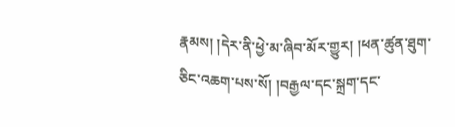རྣམས། །དེར་ནི་ཕྱེ་མ་ཞིབ་མོར་གྱུར། །ཕན་ཚུན་ཐུག་ཅིང་འཆག་པས་སོ། །བརྒྱལ་དང་སྐྲག་དང་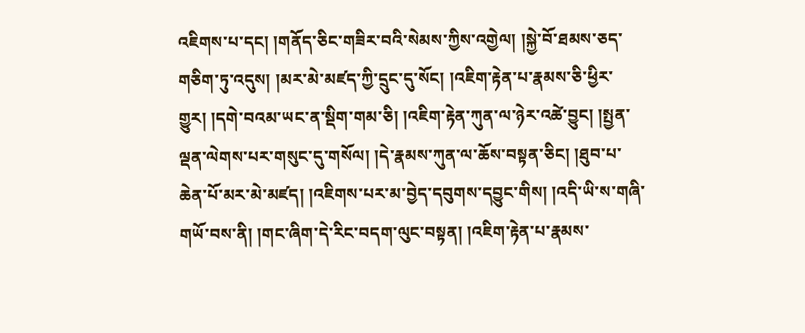འཇིགས་པ་དང། །གནོད་ཅིང་གཟིར་བའི་སེམས་ཀྱིས་འགྱེལ། །སྐྱེ་བོ་ཐམས་ཅད་གཅིག་ཏུ་འདུས། །མར་མེ་མཛད་ཀྱི་དྲུང་དུ་སོང། །འཇིག་རྟེན་པ་རྣམས་ཅི་ཕྱིར་གྱུར། །དགེ་བའམ་ཡང་ན་སྡིག་གམ་ཅི། །འཇིག་རྟེན་ཀུན་ལ་ཉེར་འཚེ་བྱུང། །སྤྱན་ལྡན་ལེགས་པར་གསུང་དུ་གསོལ། །དེ་རྣམས་ཀུན་ལ་ཆོས་བསྟན་ཅིང། །ཐུབ་པ་ཆེན་པོ་མར་མེ་མཛད། །འཇིགས་པར་མ་བྱེད་དབུགས་དབྱུང་གིས། །འདི་ཡི་ས་གཞི་གཡོ་བས་ནི། །གང་ཞིག་དེ་རིང་བདག་ལུང་བསྟན། །འཇིག་རྟེན་པ་རྣམས་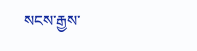སངས་རྒྱས་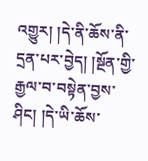འགྱུར། །དེ་ནི་ཆོས་ནི་དྲན་པར་བྱེད། །སྔོན་གྱི་རྒྱལ་བ་བསྟེན་བྱས་ཤིང། །དེ་ཡི་ཆོས་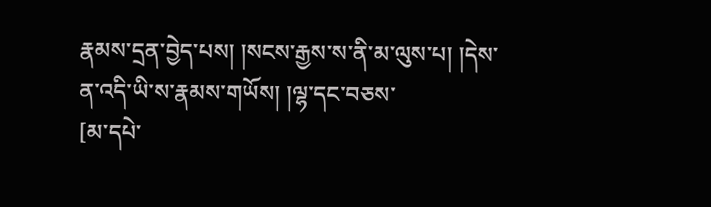རྣམས་དྲན་བྱེད་པས། །སངས་རྒྱས་ས་ནི་མ་ལུས་པ། །དེས་ན་འདི་ཡི་ས་རྣམས་གཡོས། །ལྷ་དང་བཅས་
[མ་དཔེ་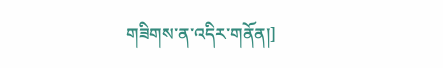གཟིགས་ན་འདིར་གནོན།]